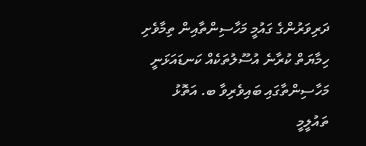ދަރިވަރުންގެ ގައުމީ މަހާސިންތާއިން ތިމާވެށި ހިމާޔަތް ކުރާނެ އުސޫލުތަކެއް ކަނޑައަޅަނީ
މަހާސިންތާގައި ބައިވެރިވާ ބ. އަތޮޅު ތައުލީމީ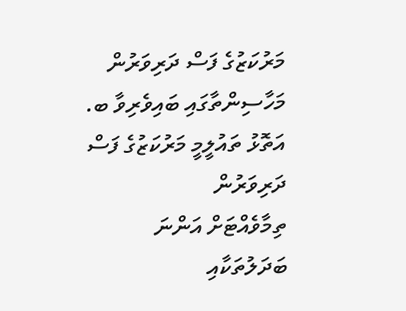މަރުކަޒުގެ ފަސް ދަރިވަރުން
މަހާސިންތާގައި ބައިވެރިވާ ބ. އަތޮޅު ތައުލީމީ މަރުކަޒުގެ ފަސް ދަރިވަރުން
ތިމާވެއްޓަށް އަންނަ ބަދަލުތަކާއި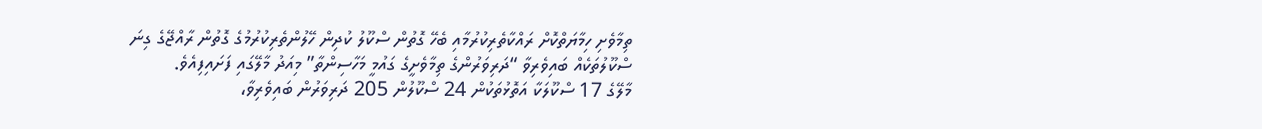ތިމާވެށި ހިމާޔަތްކޮށް ރައްކާތެރިކުރުމާއި ބެހޭ ގޮތުން ސްކޫލު ކުދިން ހޭލުންތެރިކުރުމުގެ ގޮތުން ރާއްޖޭގެ ގިނަ ސްކޫލުތަކެއް ބައިވެރިވާ “ދަރިވަރުންގެ ތިމާވެށީގެ ގައުމީ މަހާސިންތާ” މިއަދު މާލޭގައި ފަށައިފިއެވެ.
މާލޭގެ 17 ސްކޫލަކާ އަތޮޅުތަކުން 24 ސްކޫލުން 205 ދަރިވަރުން ބައިވެރިވާ،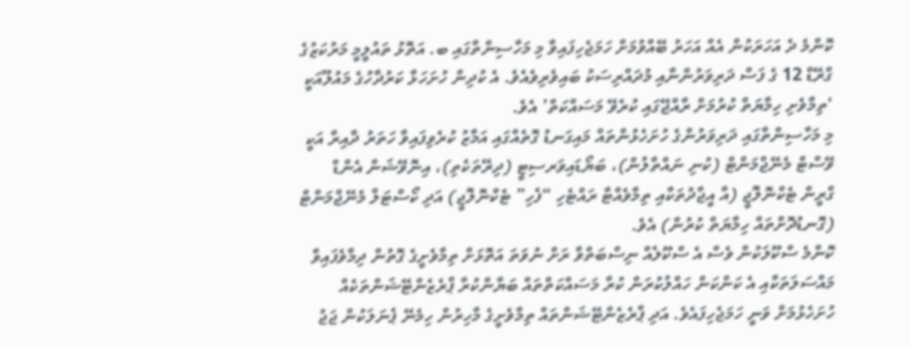ކޮންމެ ދެ އަހަރަކުން އެއް އަހަރު ބޭއްވުމަށް ހަމަޖެހިފައިވާ މި މަހާސިންތާގައި ބ. އަތޮޅު ތައުލީމީ މަރުކަޒުގެ ގްރޭޑް 12 ގެ ފަސް ދަރިވަރުންނާއި މުދައްރިސަކު ބައިވެރިވެއެވެ. އެ ކުދިން ހުށަހަޅާ ކަރުދާހުގެ މައުލޫއަކީ ‘ތިމާވެށި ހިމާޔަތް ކުރުމަށް ރާއްޖޭގައި ކުރެވޭ މަސައްކަތް’ އެވެ.
މި މަހާސިންތާގައި ދަރިވަރުންގެ ހުށަހެޅުންތައް މައިގަނޑު ގޮތެއްގައި އަމާޒު ކުރެވިފައިވާ ހަތަރު ދާއިރާ އަކީ ވޭސްޓް މެނޭޖްމަންޓް (ކުނި ނައްތާލުން)، ބަޔޯޑައިވަރސިޓީ (ދިރޭތަކެތި)، އިނޮވޭޝަން އެންޑް ގްރީން ޓެކްނޮލޮޖީ (އާ އީޖާދުތަކާއި ތިމާވެއްޓާ ރައްޓެހި “ފެހި” ޓެކްނޮލޮޖީ) އަދި ކޯސްޓަލް މެނޭޖްމަންޓް (ގޮނޑުދޮށްތައް ހިމާޔަތް ކުރުން) އެވެ.
ކޮންމެ ސްކޫލަކުން ވެސް އެ ސްކޫލެއް ނިސްބަތްވާ ރަށް ނުވަތަ އަތޮޅަށް ތިމާވެށީގެ ގޮތުން ދިމާވެފައިވާ މައްސަލަތަކާއި އެ ކަންކަން ހައްލުކުރަން ކުރާ މަސައްކަތްތައް ބަޔާންކުރާ ޕްރެޒެންޓޭޝަންތަކެއް ހުށަހެޅުމަށް ވަނީ ހަމަޖެހިފައެވެ. އަދި ޕްރެޒެންޓޭޝަންތައް ތިމާވެށީގެ މާހިރުން ހިމެނޭ ޕެނަލަކުން ޖަޖު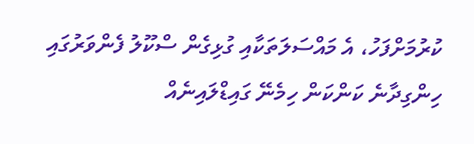ކުރުމަށްފަހު، އެ މައްސަލަތަކާއި ގުޅިގެން ސްކޫލު ފެންވަރުގައި ހިންގިދާނެ ކަންކަން ހިމެނޭ ގައިޑްލައިނެއް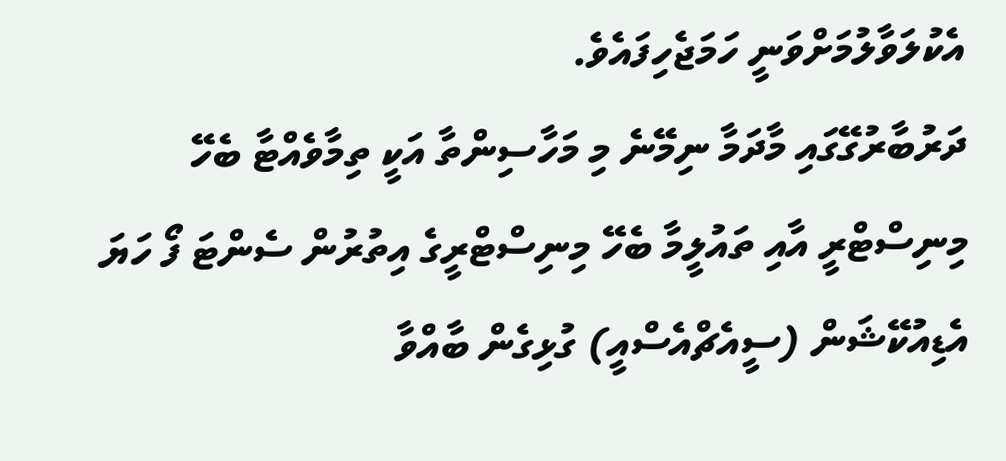އެކުލަވާލުމަށްވަނީ ހަމަޖެހިފައެވެ.
ދަރުބާރުގޭގައި މާދަމާ ނިމޭނެ މި މަހާސިންތާ އަކީ ތިމާވެއްޓާ ބެހޭ މިނިސްޓްރީ އާއި ތައުލީމާ ބެހޭ މިނިސްޓްރީގެ އިތުރުން ސެންޓަ ފޯ ހަޔަ އެޑިއުކޭޝަން (ސީއެޗްއެސްއީ) ގުޅިގެން ބާއްވާ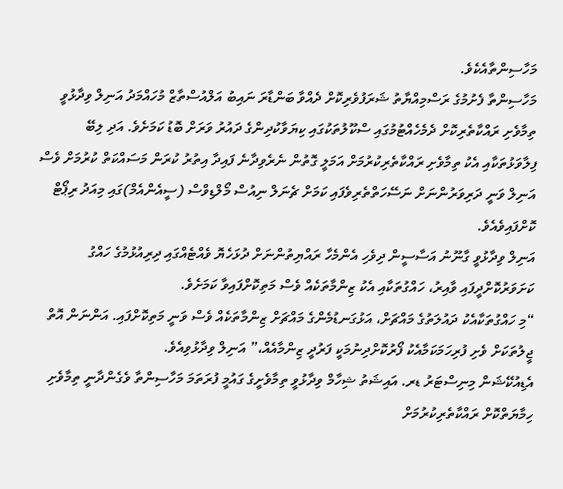މަހާސިންތާއެކެވެ.
މަހާސިންތާ ފެށުމުގެ ރަސްމިއްޔާތު ޝަރަފުވެރިކޮށް ދެއްވާ ބަންޑާރަ ނައިބު އަލްއުސްތާޒް މުހައްމަދު އަނިލް ވިދާޅުވީ ތިމާވެށި ރައްކާތެރިކޮށް ދެމެހެއްޓުމުގައި ސްކޫލުތަކުގައި ކިޔަވާކުދިންގެ ދައުރު ވަރަށް ބޮޑު ކަމަށެވެ. އަދި ލިބޭ ފިލާވަޅުތަކާއި އެކު ތިމާވެށި ރައްކާތެރިކުރުމަށް އަމަލީ ގޮތުން ނެރެވިދާނެ ފައިދާ އިތުރު ކުރަން މަސައްކަތް ކުރުމަށް ވެސް އަނިލް ވަނީ ދަރިވަރުންނަށް ނަސޭހަތްތެރިވެފައި ކަމަށް ޗެނަލް ނިއުސް މޯލްޑިވްސް (ސީއެންއެމް)ގައި މިއަދު ރިޕޯޓް ކޮށްފައިވެއެވެ.
އަނިލް ވިދާޅުވީ ގާނޫނު އަސާސީން ދިވެހި އެންމެހާ ރައްޔިތުންނަށް ދުޅަހެޔޮ ވެއްޓެއްގައި ދިރިއުޅުމުގެ ހައްގު ކަށަވަރުކޮށްދީފައި ވާއިރު، ހައްގުތަކާއި އެކު ޒިންމާތަކެއް ވެސް މަތިކޮށްފައިވާ ކަމަށެވެ.
“މި ހައްގުތަކާއެކު ދައުލަތުގެ މައްޗަށް، އަޅުގަނޑުމެންގެ މައްޗަށް ޒިންމާތަކެއް ވެސް ވަނީ މަތިކޮށްފައި. އަންނަން އޮތް ޖީލުތަކަށް ވެށި ފުރިހަމަކަމާއެކު ފޯރުކޮށްދިނުމަކީ ފަރުދީ ޒިންމާއެއް،” އަނިލް ވިދާޅުވިއެވެ.
އެޑިއުކޭޝަން މިނިސްޓަރު ޑރ. އައިޝަތު ޝިހާމް ވިދާޅުވީ ތިމާވެށީގެ ގައުމީ ފުރަތަމަ މަހާސިންތާ ވެގެންދާނީ ތިމާވެށި ހިމާޔަތްކޮށް ރައްކާތެރިކުރުމަށް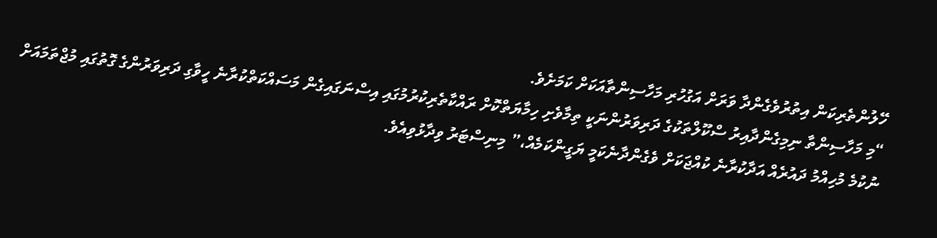ހޭލުންތެރިކަން އިތުރުވެގެންދާ ވަރަށް އަގުހުރި މަހާސިންތާއަކަށް ކަމަށެވެ.
“މި މަހާސިންތާ ނިމިގެންދާއިރު ސްކޫލްތަކުގެ ދަރިވަރުންނަކީ ތިމާވެށި ހިމާޔަތްކޮށް ރައްކާތެރިކުރުމުގައި އިސްނަގައިގެން މަސައްކަތްކުރާނެ ހީވާގި ދަރިވަރުންގެ ގޮތުގައި މުޖްތަމައަށް ނުކުމެ މުހިއްމު ދައުރެއް އަދާކުރާނެ ކުއްޖަކަށް ވެގެންދާނެކަމީ ޔަގީންކަމެއް،” މިނިސްޓަރު ވިދާޅުވިއެވެ.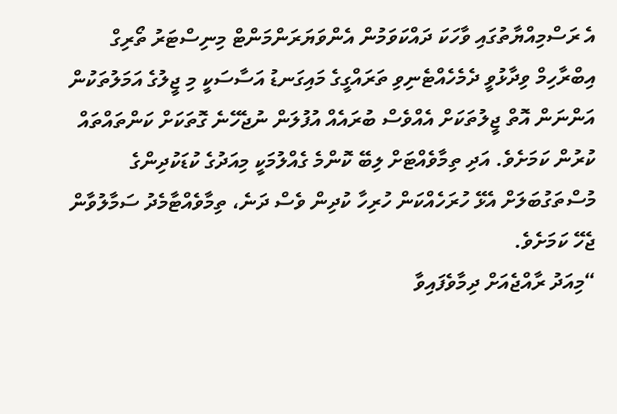އެ ރަސްމިއްޔާތުގައި ވާހަކަ ދައްކަވަމުން އެންވަޔަރަންމަންޓް މިނިސްޓަރު ތޯރިގް އިބްރާހިމް ވިދާޅުވީ ދެމެހެއްޓެނިވި ތަރައްގީގެ މައިގަނޑު އަސާސަކީ މި ޖީލުގެ އަމަލުތަކުން އަންނަން އޮތް ޖީލުތަކަށް އެއްވެސް ބުރައެއް އުފުލަން ނުޖެހޭނެ ގޮތަކަށް ކަންތައްތައް ކުރުން ކަމަށެވެ. އަދި ތިމާވެއްޓަށް ލިބޭ ކޮންމެ ގެއްލުމަކީ މިއަދުގެ ކުޑަކުދިންގެ މުސްތަގުބަލަށް އެޅޭ ހުރަހެއްކަން ހުރިހާ ކުދިން ވެސް ދަނެ، ތިމާވެއްޓާމެދު ސަމާލުވާން ޖެހޭ ކަމަށެވެ.
“މިއަދު ރާއްޖެއަށް ދިމާވެފައިވާ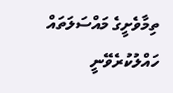ތިމާވެށީގެ މައްސަލަތައް ހައްލުކުރެވޭނީ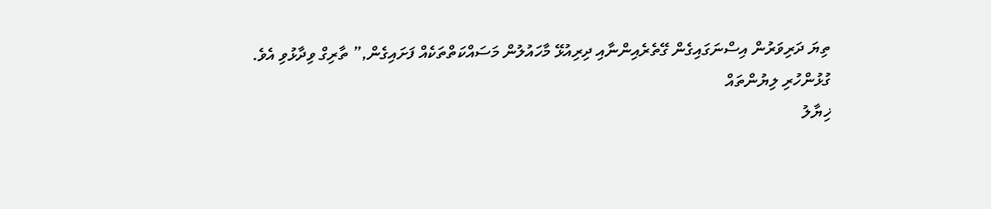ތިޔަ ދަރިވަރުން އިސްނަގައިގެން ގޭތެރެއިންނާއި ދިރިއުޅޭ މާހައުލުން މަސައްކަތްތަކެއް ފަށައިގެން,” ތާރިގް ވިދާޅުވި އެވެ.
ގުޅުންހުރި ލިޔުންތައް
ޚިޔާލު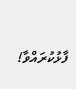ފާޅުކުރައްވާ!